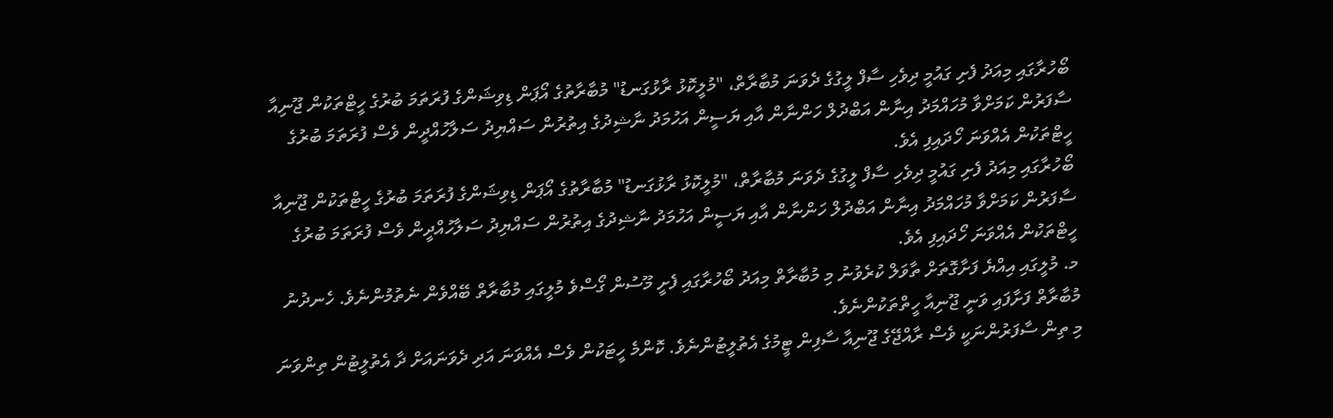ބޯހުރާގައި މިއަދު ފެށި ގައުމީ ދިވެހި ސާފް ލީގުގެ ދެވަނަ މުބާރާތް، "މުލީކޮޅު ރާޅުގަނޑު" މުބާރާތުގެ އޯޕަން ޑިވިޝަންގެ ފުރަތަމަ ބުރުގެ ހީޓްތަކުން ޖޫނިއާ ސާފަރުން ކަމަށްވާ މުހައްމަދު އިނާން އަބްދުލް ހަންނާން އާއި ޔަސީން އަހުމަދު ނާޝިދުގެ އިތުރުން ސައްޔިދު ސަލާހުއްދީން ވެސް ފުރަތަމަ ބުރުގެ ހީޓްތަކުން އެއްވަނަ ހޯދައިފި އެވެ.
ބޯހުރާގައި މިއަދު ފެށި ގައުމީ ދިވެހި ސާފް ލީގުގެ ދެވަނަ މުބާރާތް، "މުލީކޮޅު ރާޅުގަނޑު" މުބާރާތުގެ އޯޕަން ޑިވިޝަންގެ ފުރަތަމަ ބުރުގެ ހީޓްތަކުން ޖޫނިއާ ސާފަރުން ކަމަށްވާ މުހައްމަދު އިނާން އަބްދުލް ހަންނާން އާއި ޔަސީން އަހުމަދު ނާޝިދުގެ އިތުރުން ސައްޔިދު ސަލާހުއްދީން ވެސް ފުރަތަމަ ބުރުގެ ހީޓްތަކުން އެއްވަނަ ހޯދައިފި އެވެ.
މ. މުލީގައި އިއްޔެ ފަށާގޮތަށް ތާވަލް ކުރެވުނު މި މުބާރާތް މިއަދު ބޯހުރާގައި ފެށީ މޫސުން ގޯސްވެ މުލީގައި މުބާރާތް ބޭއްވެން ނެތުމުންނެވެ. ހެނދުނު މުބާރާތް ފަށާފައި ވަނީ ޖޫނިއާ ހީތްތަކުންނެވެ.
މި ތިން ސާފަރުންނަކީ ވެސް ރާއްޖޭގެ ޖޫނިއާ ސާފިން ޓީމުގެ އެތުލީޓުންނެވެ. ކޮންމެ ހީޓަކުން ވެސް އެއްވަނަ އަދި ދެވަނައަށް ދާ އެތުލީޓުން ތިންވަނަ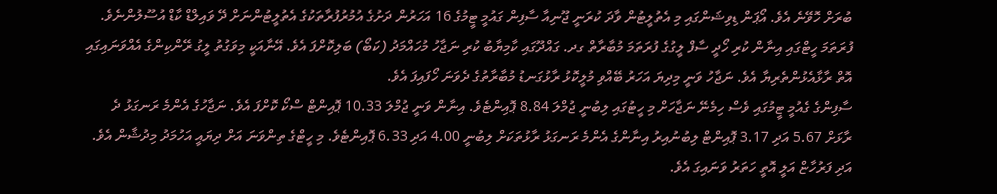ބުރަށް ހޮވޭނެ އެވެ. އޯޕަން ޑިވިޝަންގައި މި އެތުލީޓުން ވާދަ ކުރަނީ ޖޫނިއާ ސާފިން ގައުމީ ޓީމުގެ 16 އަހަރުން ދަށުގެ އުމުރުފުރާތަކުގެ އެތުލީޓުންނަށް ދޭ ވައިލްޑް ކާޑް އުސޫލުންނެވެ.
ފުރަތަމަ ހީޓްގައި އިނާން ކުރި ހޯދީ ސާފް ލީގުގެ ފުރަތަމަ މުބާރާތް ގދ. ގައްދޫގައި ކާމިޔާބު ކުރި ނަޖާހު މުހައްމަދު (ކަބޯ) ބަލިކޮށްފަ އެވެ. އޭނާއަކީ މިވަގުތު ލީގު ރޭންކިންގެ އެއްވަނައިގައި އޮތް ރާޅާއެޅުންތެރިޔާ އެވެ. ނަޖާހު ވަނީ މިދިޔަ އަހަރު ބޭއްވި މުލީކޮޅު ރާޅުގަނޑު މުބާރާތުގެ ދެވަނަ ހޯފައިފަ އެވެ.
ސާފިންގެ ގެއުމީ ޓީމުގައި ވެސް ހިމެނޭ ނަޖާހަށް މި ހީޓުގައި ލިބުނީ ޖުމްލަ 8.84 ޕޮއިންޓެވެ. އިނާން ވަނީ ޖުމްލަ 10.33 ޕޮއިންޓް ސްކޯ ކޮށްފަ އެވެ. ނަޖާހުގެ އެންމެ ރަނގަޅު ދެ ރާޅަށް 5.67 އަދި 3.17 ޕޮއިންޓް ލިބުނުއިރު އިނާންގެ އެންމެ ރަނގަޅު ރާޅުތަކަށް ލިބުނީ 4.00 އަދި 6.33 ޕޮއިންޓެވެ. މި ހީޓްގެ ތިންވަނަ އަށް ދިޔައީ އަހުމަދު މިދުޝާން އެވެ. އަދި ފަރުހާޏް އަލީ އޮތީ ހަތަރު ވަނައިގަ އެވެ.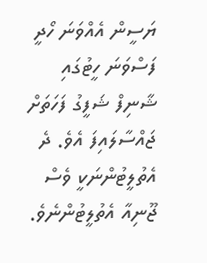ޔަސީން އެއްވަނަ ހޯދީ ފަސްވަނަ ހީޓުގައި ޝާނިފް ޝަފީގު ފަހަތަށް ޖައްސާލައިފަ އެވެ. ދެ އެތުލީޓުންނަކީ ވެސް ޖޫނިއާ އެތުލީޓުންނެވެ.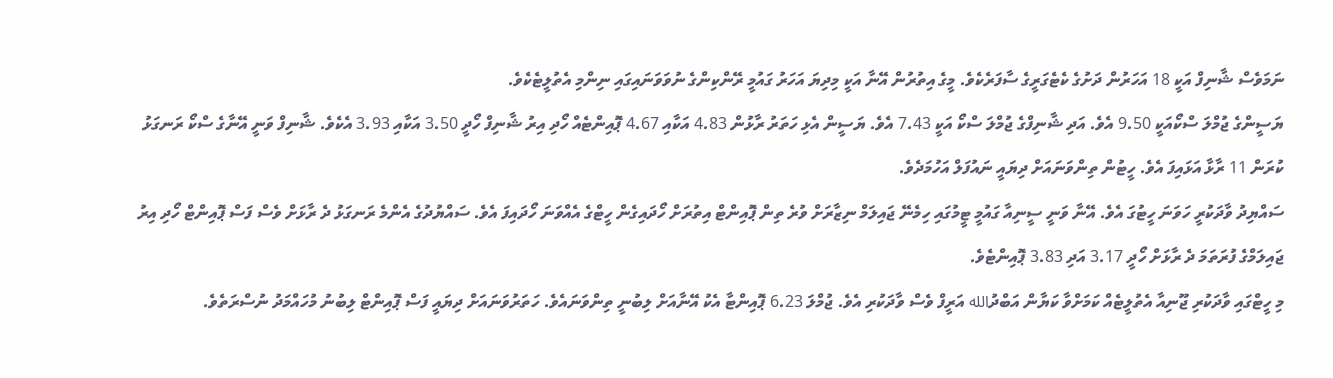ނަމަވެސް ޝާނިފް އަކީ 18 އަހަރުން ދަށުގެ ކެޓެގަރީގެ ސާފަރެކެވެ. މީގެ އިތުރުން އޭނާ އަކީ މިދިޔަ އަހަރު ގައުމީ ރޭންކިންގެ ނުވަވަނައިގައި ނިންމި އެތުލީޓެކެވެ.
ޔަސީންގެ ޖުމްލަ ސްކޯއަކީ 9.50 އެވެ. އަދި ޝާނިފްގެ ޖުމްލަ ސްކޯ އަކީ 7.43 އެވެ. ޔަސީން އެޅި ހަތަރު ރާޅުން 4.83 އަކާއި 4.67 ޕޮއިންޓެއް ހޯދި އިރު ޝާނިފް ހޯދީ 3.50 އަކާއި 3.93 އެކެވެ. ޝާނިފް ވަނީ އޭނާގެ ސްކޯ ރަނގަޅު ކުރަން 11 ރާޅާ އަޅައިފަ އެވެ. ހީޓުން ތިންވަނައަށް ދިޔައީ ނައުފަލް އަހުމަދެވެ.
ސައްޔިދު ވާދަކުރީ ހަވަނަ ހީޓުގަ އެވެ. އޭނާ ވަނީ ސީނިއާ ގައުމީ ޓީމުގައި ހިމެނޭ ޖައިލަމް ނިޒާރަށް ވުރެ ތިން ޕޮއިންޓް އިތުރަށް ހޯދައިގެން ހީޓްގެ އެއްވަނަ ހޯދައިފަ އެވެ. ސައްޔުދުގެ އެންމެ ރަނގަޅު ދެ ރާޅަށް ވެސް ފަސް ޕޮއިންޓް ހޯދި އިރު ޖައިލަމްގެ ފުރަތަމަ ދެ ރާޅަށް ހޯދީ 3.17 އަދި 3.83 ޕޮއިންޓެވެ.
މި ހީޓްގައި ވާދަކުރި ޖޫނިއާ އެތުލީޓެއް ކަމަށްވާ ކަޔާން އަބްދުالله އަރީފް ވެސް ވާދަކުރި އެވެ. ޖުމްލަ 6.23 ޕޮއިންޓާ އެކު އޭނާއަށް ލިބުނީ ތިންވަނައެވެ. ހަތަރުވަނައަށް ދިޔައީ ފަސް ޕޮއިންޓް ލިބުނު މުހައްމަދު ނުސްރަތެވެ.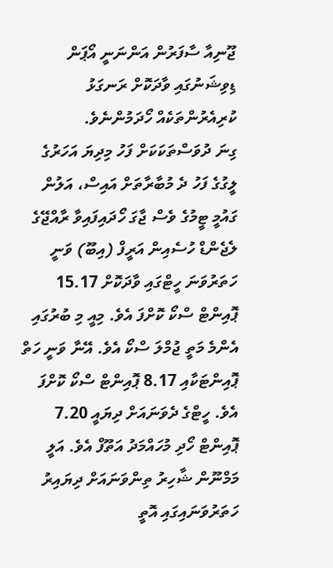ޖޫނިއާ ސާފަރުން އަންނަނީ އޯޕަން ޑިވިޝަނުގައި ވާދަކޮށް ރަނގަޅު ކުރިއެރުންތަކެއް ހޯދަމުންނެވެ.
ގިނަ ދުވަސްތަކަކަށް ފަހު މިދިޔަ އަހަރުގެ ލީގުގެ ފަހު ދެ މުބާރާތަށް އައިސް، އަލުން ގައުމީ ޓީމުގެ ވެސް ޖާގަ ހޯދައިފައިވާ ރާއްޖޭގެ ލެޖެންޑް ހުސެއިން އަރީފް (އިބޫ) ވަނީ ހަތަރުވަނަ ހީޓްގައި ވާދަކޮށް 15.17 ޕޮއިންޓް ސްކޯ ކޮށްފަ އެވެ. މިއީ މި ބުރުގައި އެންމެ މަތީ ޖުމްލަ ސްކޯ އެވެ. އޭނާ ވަނީ ހަތް ޕޮއިންޓަކާއި 8.17 ޕޮއިންޓް ސްކޯ ކޮށްފަ އެވެ. ހީޓްގެ ދެވަނައަށް ދިޔައީ 7.20 ޕޮއިންޓް ހޯދި މުހައްމަދު އަތޫފް އެވެ. އަލީ މަމްނޫން ޝާހިރު ތިންވަނައަށް ދިޔައިރު ހަތަރުވަނައިގައި އޮތީ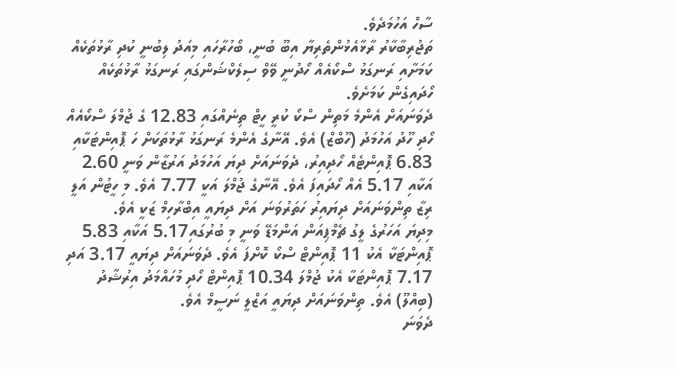ސާހް އަހުމަދެވެ.
ތަޖުރިބާކާރު ރާޅާއެޅުންތެރިޔާ އިބޫ ބުނީ، ބޯހުރާހައި މިއަދު ލިބުނީ ކުދި ރާޅުތަކެއް ކަމަށާއި ރަނގަޅު ސްކޯއެއް ހޯދުނީ ވޭވް ސިލެކްޝަންގައި ރަނގަޅު ރާޅުތަކެއް ހޯދައިގެން ކަމަށެވެ.
ދެވަނައަށް އެންމެ މަތިން ސްކޯ ކުރީ ހީޓް ތިނެއްގައި 12.83 ގެ ޖުމްލަ ސްކޯއެއް ހޯދި ހޫދު އަހުމަދު (ހޫބްޒް) އެވެ. އޭނާގެ އެންމެ ރަނގަޅު ރާޅުތަކަށް ހަ ޕޮއިންޓަކާއި 6.83 ޕޮއިންޓެއް ހޯދިއިރު، ދެވަނައަށް ދިޔަ އަހުމަދު އަރުޒާން ވަނީ 2.60 އަކާއި 5.17 އެއް ހޯދައިފަ އެވެ. އޭނާގެ ޖުމްލަ އަކީ 7.77 އެވެ. މި ހީޓުން އަލީ ރިޒާ ތިންވަނައަށް ދިޔައިރު ހަތަރުވަނަ އަށް ދިޔައީ އިބްރާހިމް ޒަކީ އެވެ.
މިދިޔަ އަހަރުގެ ލީގު ޗެމްޕިއަން އަންމަޑޭ ވަނީ މި ބުރުގައި5.17 އަކާއި 5.83 ޕޮއިންޓަކާ އެކު 11 ޕޮއިންޓް ސްކޯ ކޮށްފަ އެވެ. ދެވަނައަށް ދިޔައީ 3.17 އަދި 7.17 ޕޮއިންޓަކާ އެކު ޖުމްލަ 10.34 ޕޮއިންޓް ހޯދި މުހައްމަދު އިރުޝާދު (ބިއްލޫ) އެވެ. ތިންވަނައަށް ދިޔައީ އަޒްލީ ނަސީމް އެވެ.
ދެވަނަ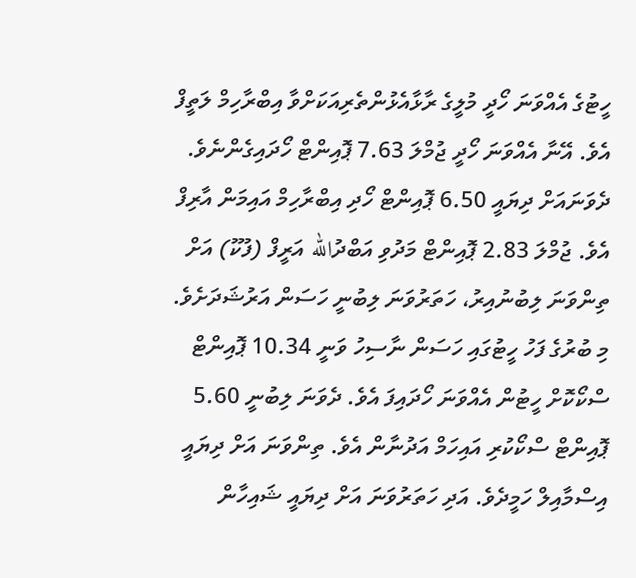ހީޓުގެ އެއްވަނަ ހޯދީ މުލީގެ ރާޅާއެޅުންތެރިއަކަށްވާ އިބްރާހިމް ލަތީފް އެވެ. އޭނާ އެއްވަނަ ހޯދީ ޖުމްލަ 7.63 ޕޮއިންޓް ހޯދައިގެންނެވެ. ދެވަނައަށް ދިޔައީ 6.50 ޕޮއިންޓް ހޯދި އިބްރާހިމް އައިމަން އާރިފް އެވެ. ޖުމްލަ 2.83 ޕޮއިންޓް މަދުވި އަބްދުالله އަރީފް (ފުކޫ) އަށް ތިންވަނަ ލިބުނުއިރު، ހަތަރުވަނަ ލިބުނީ ހަސަން އަރުޝަދަށެވެ.
މި ބުރުގެ ފަހު ހީޓުގައި ހަސަން ނާސިހު ވަނީ 10.34 ޕޮއިންޓް ސްކޯކޮށް ހީޓުން އެއްވަނަ ހޯދައިފަ އެވެ. ދެވަނަ ލިބުނީ 5.60 ޕޮއިންޓް ސްކޯކުރި އައިހަމް އަދުނާން އެވެ. ތިންވަނަ އަށް ދިޔައީ އިސްމާއިލް ހަމީދެވެ. އަދި ހަތަރުވަނަ އަށް ދިޔައީ ޝައިހާން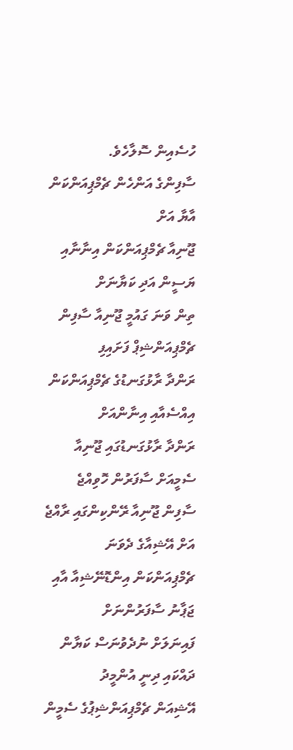ހުސެއިން ސޮލާހެވެ.
ސާފިންގެ އަންހެން ޗެމްޕިއަންކަން އާޔާ އަށް
ޖޫނިއާ ޗެމްޕިއަންކަން އިނާނާއި ޔަސީން އަދި ކަޔާނަށް
ތިން ވަނަ ގައުމީ ޖޫނިއާ ސާފިން ޗެމްޕިއަންޝިޕް ފަށައިފި
ރަންދާ ރާޅުގަނޑުގެ ޗެމްޕިއަންކަން އިއްސެއާއި އިނާންއަށް
ރަންދާ ރާޅުގަނޑުގައި ޖޫނިއާ ސެމީއަށް ސާފަރުން ހޮވިއްޖެ
ސާފިން ޖޫނިއާ ރޭންކިންގައި ރާއްޖެ އަށް އޭޝިއާގެ ދެވަނަ
ޗެމްޕިއަންކަން އިންޑޮނޭޝިއާ އާއި ޖަޕާނު ސާފަރުންނަށް
ފައިނަލަށް ނުދެވުނަސް ކަޔާން ދައްކައި ދިނީ އުންމީދު
އޭޝިއަން ޗެމްޕިއަންޝިޕުގެ ސެމީން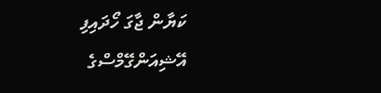ކަޔާން ޖާގަ ހޯދައިފި
އޭޝިއަންގޭމްސްގެ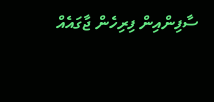ސާފިންއިން ފިރިހެން ޖާގައެއް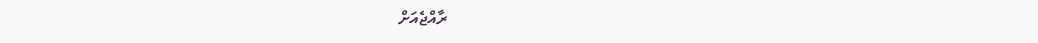ރާއްޖެއަށް